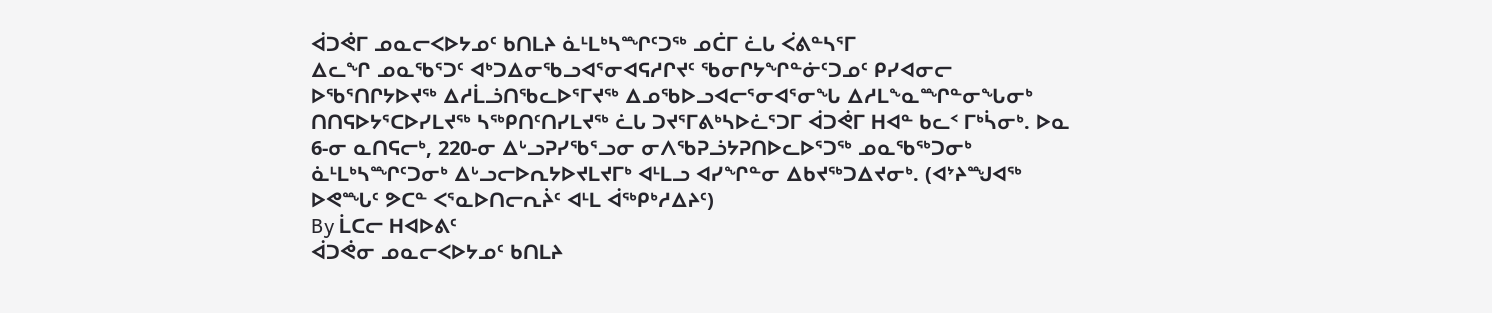ᐋᑐᕚᒥ ᓄᓇᓕᐸᐅᔭᓄᑦ ᑲᑎᒪᔨ ᓈᒻᒪᒃᓴᙱᑦᑐᖅ ᓄᑖᒥ ᓛᒐ ᐹᕕᓐᓴᕐᒥ
ᐃᓚᖏ ᓄᓇᖃᕐᑐᑦ ᐊᒃᑐᐃᓂᖃᓗᐊᕐᓂᐊᕋᓱᒋᔪᑦ ᖃᓂᒋᔭᖏᓐᓃᑦᑐᓄᑦ ᑭᓯᐊᓂᓕ ᐅᖃᕐᑎᒋᔭᐅᔪᖅ ᐃᓱᒫᓘᑎᖃᓚᐅᕐᒥᔪᖅ ᐃᓄᖃᐅᓗᐊᓕᕐᓂᐊᕐᓂᖓ ᐃᓱᒪᖕᓇᙱᓐᓂᖓᓂᒃ
ᑎᑎᕋᐅᔭᕐᑕᐅᓯᒪᔪᖅ ᓴᖅᑭᑎᑦᑎᓯᒪᔪᖅ ᓛᒐ ᑐᔪᕐᒥᕕᒃᓴᐅᓛᕐᑐᒥ ᐋᑐᕚᒥ ᕼᐊᓐ ᑲᓚᑉ ᒥᒃᓵᓂᒃ. ᐅᓇ 6-ᓂ ᓇᑎᕋᓕᒃ, 220-ᓂ ᐃᒡᓗᕈᓯᖃᕐᓗᓂ ᓂᐱᖃᕈᓘᔭᕈᑎᐅᓚᐅᕐᑐᖅ ᓄᓇᖃᖅᑐᓂᒃ ᓈᒻᒪᒃᓴᙱᑦᑐᓂᒃ ᐃᒡᓗᓕᐅᕆᔭᐅᔪᒪᔪᒥᒃ ᐊᒻᒪᓗ ᐊᓯᖏᓐᓂ ᐃᑲᔪᖅᑐᐃᔪᓂᒃ. (ᐊᔾᔨᙳᐊᖅ ᐅᕙᙵᑦ ᕗᑕᓐ ᐸᕐᓇᐅᑎᓕᕆᔩᑦ ᐊᒻᒪ ᐋᖅᑭᒃᓱᐃᔨᑦ)
By ᒫᑕᓕ ᕼᐊᐅᕕᑦ
ᐋᑐᕚᓂ ᓄᓇᓕᐸᐅᔭᓄᑦ ᑲᑎᒪᔨ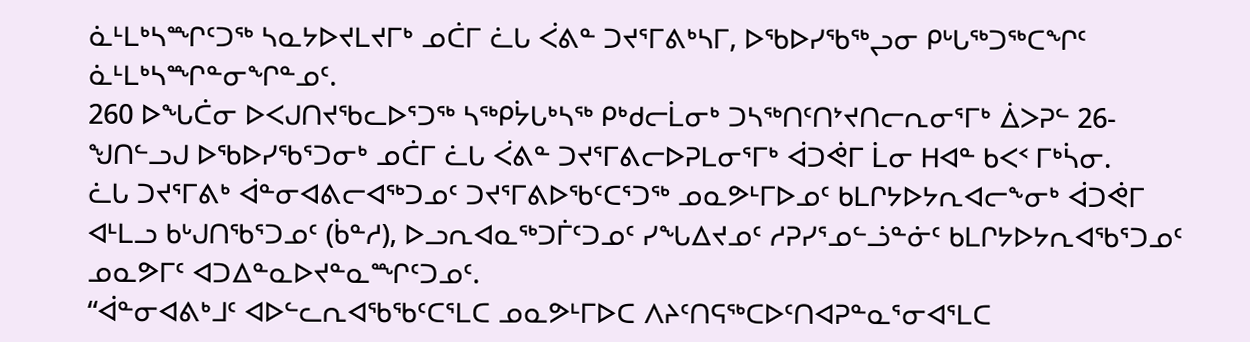ᓈᒻᒪᒃᓴᙱᑦᑐᖅ ᓴᓇᔭᐅᔪᒪᔪᒥᒃ ᓄᑖᒥ ᓛᒐ ᐹᕕᓐ ᑐᔪᕐᒥᕕᒃᓴᒥ, ᐅᖃᐅᓯᖃᖅᖢᓂ ᑭᒡᒐᖅᑐᖅᑕᖏᑦ ᓈᒻᒪᒃᓴᙱᓐᓂᖏᓐᓄᑦ.
260 ᐅᖓᑖᓂ ᐅᐸᒍᑎᔪᖃᓚᐅᕐᑐᖅ ᓴᖅᑭᔮᒐᒃᓴᖅ ᑭᒃᑯᓕᒫᓂᒃ ᑐᓴᖅᑎᑦᑎᔾᔪᑎᓕᕆᓂᕐᒥᒃ ᐄᐳᕈᓪ 26-ᖑᑎᓪᓗᒍ ᐅᖃᐅᓯᖃᕐᑐᓂᒃ ᓄᑖᒥ ᓛᒐ ᐹᕕᓐ ᑐᔪᕐᒥᕕᓕᐅᕈᒪᓂᕐᒥᒃ ᐋᑐᕚᒥ ᒫᓂ ᕼᐊᓐ ᑲᐸᑉ ᒥᒃᓵᓂ.
ᓛᒐ ᑐᔪᕐᒥᕕᒃ ᐋᓐᓂᐊᕕᓕᐊᖅᑐᓄᑦ ᑐᔪᕐᒥᕕᐅᖃᑦᑕᕐᑐᖅ ᓄᓇᕗᒻᒥᐅᓄᑦ ᑲᒪᒋᔭᐅᔭᕆᐊᓕᖕᓂᒃ ᐋᑐᕚᒥ ᐊᒻᒪᓗ ᑲᒡᒍᑎᖃᕐᑐᓄᑦ (ᑳᓐᓱ), ᐅᓗᕆᐊᓇᖅᑐᒦᑦᑐᓄᑦ ᓯᖓᐃᔪᓄᑦ ᓱᕈᓯᕐᓄᓪᓘᓐᓃᑦ ᑲᒪᒋᔭᐅᔭᕆᐊᖃᕐᑐᓄᑦ ᓄᓇᕗᒥᑦ ᐊᑐᐃᓐᓇᐅᔪᓐᓇᙱᑦᑐᓄᑦ.
“ᐋᓐᓂᐊᕕᒃᒧᑦ ᐊᐅᓪᓚᕆᐊᖃᖃᑦᑕᕐᒪᑕ ᓄᓇᕗᒻᒥᐅᑕ ᐱᔨᑦᑎᕋᖅᑕᐅᑦᑎᐊᕈᓐᓇᕐᓂᐊᕐᒪᑕ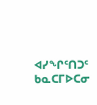ᐊᓯᖏᑦᑎᑐᑦ ᑲᓇᑕᒥᐅᑕᓂ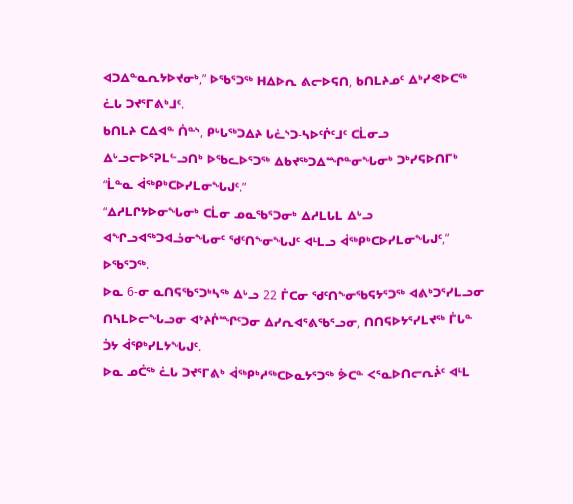ᐊᑐᐃᓐᓇᕆᔭᐅᔪᓂᒃ,” ᐅᖃᕐᑐᖅ ᕼᐃᐅᕆ ᕕᓕᐅᕋᑎ, ᑲᑎᒪᔨᓄᑦ ᐃᒃᓯᕙᐅᑕᖅ ᓛᒐ ᑐᔪᕐᒥᕕᒃᒧᑦ.
ᑲᑎᒪᔨ ᑕᐃᐊᓐ ᑏᓐᔅ, ᑭᒡᒐᖅᑐᐃᔨ ᒐᓛᔅᑐ-ᓴᐅᑦᒌᑦᒧᑦ ᑕᒫᓂᓗ ᐃᒡᓗᓕᐅᕐᕈᒪᓪᓗᑎᒃ ᐅᖃᓚᐅᕐᑐᖅ ᐃᑲᔪᖅᑐᐃᙱᓐᓂᖓᓂᒃ ᑐᒃᓯᕋᐅᑎᒥᒃ “ᒫᓐᓇ ᐋᖅᑭᒃᑕᐅᓯᒪᓂᖓᒍᑦ.”
“ᐃᓱᒪᒋᔭᐅᓂᖓᓂᒃ ᑕᒫᓂ ᓄᓇᖃᕐᑐᓂᒃ ᐃᓱᒪᒐᒪ ᐃᒡᓗ ᐊᖏᓗᐊᖅᑐᐊᓘᓂᖓᓂᑦ ᖁᑦᑎᖕᓂᖓᒍᑦ ᐊᒻᒪᓗ ᐋᖅᑭᒃᑕᐅᓯᒪᓂᖓᒍᑦ,” ᐅᖃᕐᑐᖅ.
ᐅᓇ 6-ᓂ ᓇᑎᕋᖃᕐᑐᒃᓴᖅ ᐃᒡᓗ 22 ᒦᑕᓂ ᖁᑦᑎᖕᓂᖃᕋᔭᕐᑐᖅ ᐊᕕᒃᑐᕐᓯᒪᓗᓂ ᑎᓴᒪᐅᓕᖓᓗᓂ ᐊᔾᔨᒌᙱᑦᑐᓂ ᐃᓯᕆᐊᕐᕕᖃᕐᓗᓂ, ᑎᑎᕋᐅᔭᕐᓯᒪᔪᖅ ᒦᒐᓐ ᑑᔭ ᐋᕿᒃᓯᒪᔭᖓᒍᑦ.
ᐅᓇ ᓄᑖᖅ ᓛᒐ ᑐᔪᕐᒥᕕᒃ ᐋᖅᑭᒃᓱᖅᑕᐅᓇᔭᕐᑐᖅ ᕘᑕᓐ ᐸᕐᓇᐅᑎᓕᕆᔩᑦ ᐊᒻᒪ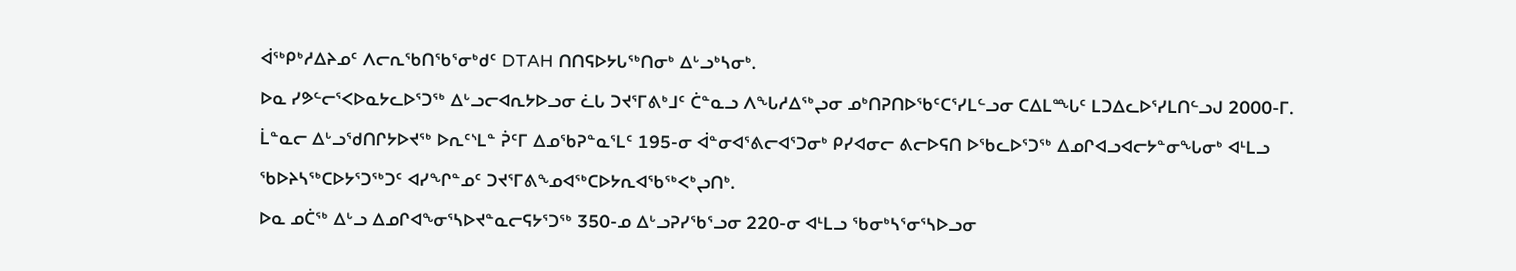ᐋᖅᑭᒃᓱᐃᔨᓄᑦ ᐱᓕᕆᖃᑎᖃᕐᓂᒃᑯᑦ DTAH ᑎᑎᕋᐅᔭᒐᖅᑎᓂᒃ ᐃᒡᓗᒃᓴᓂᒃ.
ᐅᓇ ᓯᕗᓪᓕᕐᐸᐅᓇᔭᓚᐅᕐᑐᖅ ᐃᒡᓗᓕᐊᕆᔭᐅᓗᓂ ᓛᒐ ᑐᔪᕐᒥᕕᒃᒧᑦ ᑖᓐᓇᓗ ᐱᖓᓱᐃᖅᖢᓂ ᓄᒃᑎᕈᑎᐅᖃᑦᑕᕐᓯᒪᓪᓗᓂ ᑕᐃᒪᙵᑦ ᒪᑐᐃᓚᐅᕐᓯᒪᑎᓪᓗᒍ 2000-ᒥ.
ᒫᓐᓇᓕ ᐃᒡᓗᖁᑎᒋᔭᐅᔪᖅ ᐅᕆᑦᔅᒪᓐ ᕉᑦᒥ ᐃᓄᖃᕈᓐᓇᕐᒪᑦ 195-ᓂ ᐋᓐᓂᐊᕐᕕᓕᐊᕐᑐᓂᒃ ᑭᓯᐊᓂᓕ ᕕᓕᐅᕋᑎ ᐅᖃᓚᐅᕐᑐᖅ ᐃᓄᒋᐊᓗᐊᓕᔭᓐᓂᖓᓂᒃ ᐊᒻᒪᓗ ᖃᐅᔨᓴᖅᑕᐅᔭᕐᑐᖅᑐᑦ ᐊᓯᖏᓐᓄᑦ ᑐᔪᕐᒥᕕᖕᓄᐊᖅᑕᐅᔭᕆᐊᖃᖅᐸᒃᖢᑎᒃ.
ᐅᓇ ᓄᑖᖅ ᐃᒡᓗ ᐃᓄᒋᐊᖕᓂᕐᓴᐅᔪᓐᓇᓕᕋᔭᕐᑐᖅ 350-ᓄ ᐃᒡᓗᕈᓯᖃᕐᓗᓂ 220-ᓂ ᐊᒻᒪᓗ ᖃᓂᒃᓴᕐᓂᕐᓴᐅᓗᓂ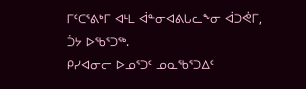ᒥᑦᑕᕐᕕᒃᒥ ᐊᒻᒪ ᐋᓐᓂᐊᕕᒐᓚᖕᓂ ᐋᑐᕚᒥ, ᑑᔭ ᐅᖃᕐᑐᖅ.
ᑭᓯᐊᓂᓕ ᐅᓄᕐᑐᑦ ᓄᓇᖃᕐᑐᐃᑦ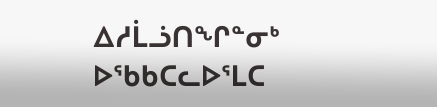ᐃᓱᒫᓘᑎᖏᓐᓂᒃ ᐅᖃᑲᑕᓚᐅᕐᒪᑕ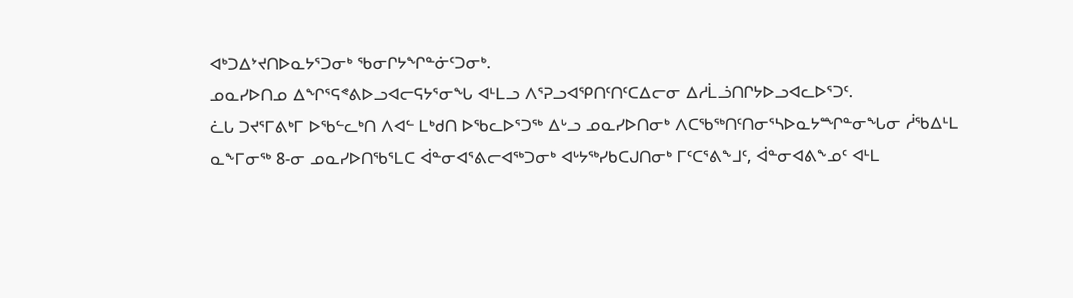ᐊᒃᑐᐃᔾᔪᑎᐅᓇᔭᕐᑐᓂᒃ ᖃᓂᒋᔭᖏᓐᓃᑦᑐᓂᒃ.
ᓄᓇᓯᐅᑎᓄ ᐃᖏᕐᕋᕝᕕᐅᓗᐊᓕᕋᔭᕐᓂᖓ ᐊᒻᒪᓗ ᐱᕐᕈᓗᐊᕿᑎᑦᑎᑦᑕᐃᓕᓂ ᐃᓱᒫᓘᑎᒋᔭᐅᓗᐊᓚᐅᕐᑐᑦ.
ᓛᒐ ᑐᔪᕐᒥᕕᒃᒥ ᐅᖃᓪᓚᒃᑎ ᐱᐊᓪ ᒪᒃᑯᑎ ᐅᖃᓚᐅᕐᑐᖅ ᐃᒡᓗ ᓄᓇᓯᐅᑎᓂᒃ ᐱᑕᖃᖅᑎᑦᑎᓂᕐᓴᐅᓇᔭᙱᓐᓂᖓᓂ ᓲᖃᐃᒻᒪ ᓇᖕᒥᓂᖅ 8-ᓂ ᓄᓇᓯᐅᑎᖃᕐᒪᑕ ᐋᓐᓂᐊᕐᕕᓕᐊᖅᑐᓂᒃ ᐊᒡᔭᖅᓯᑲᑕᒍᑎᓂᒃ ᒥᑦᑕᕐᕕᖕᒧᑦ, ᐋᓐᓂᐊᕕᖕᓄᑦ ᐊᒻᒪ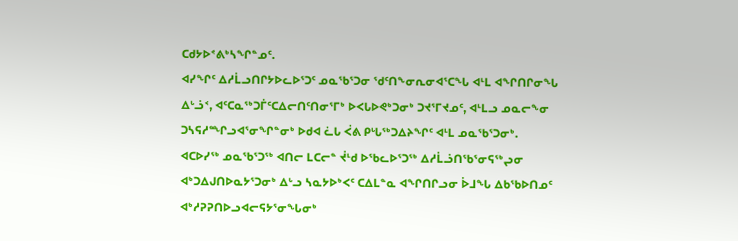ᑕᑯᔭᐅᕝᕕᒃᓴᖏᓐᓄᑦ.
ᐊᓯᖏᑦ ᐃᓱᒫᓗᑎᒋᔭᐅᓚᐅᕐᑐᑦ ᓄᓇᖃᕐᑐᓂ ᖁᑦᑎᖕᓂᕆᓂᐊᕐᑕᖓ ᐊᒻᒪ ᐊᖏᑎᒋᓂᖓ ᐃᒡᓘᑉ, ᐊᑦᑕᓇᖅᑐᒦᑦᑕᐃᓕᑎᑦᑎᓂᕐᒥᒃ ᐅᐸᒐᐅᕙᒃᑐᓂᒃ ᑐᔪᕐᒥᔪᓄᑦ, ᐊᒻᒪᓗ ᓄᓇᓕᖕᓂ ᑐᓴᕋᓱᙱᓗᐊᕐᓂᖏᓐᓂᒃ ᐅᑯᐊ ᓛᒐ ᐹᕕ ᑭᒡᒐᖅᑐᐃᔨᖏᑦ ᐊᒻᒪ ᓄᓇᖃᕐᑐᓂᒃ.
ᐊᑕᐅᓯᖅ ᓄᓇᖃᕐᑐᖅ ᐊᑎᓕ ᒪᑕᓕᓐ ᔫᒻᑯ ᐅᖃᓚᐅᕐᑐᖅ ᐃᓱᒫᓘᑎᖃᕐᓂᕋᖅᖢᓂ ᐊᒃᑐᐃᒍᑎᐅᓇᔭᕐᑐᓂᒃ ᐃᒡᓗ ᓴᓇᔭᐅᒃᐸᑦ ᑕᐃᒪᓐᓇ ᐊᖏᑎᒋᓗᓂ ᐆᒧᖓ ᐃᑲᖃᐅᑎᓄᑦ ᐊᒃᓱᕈᕈᑎᐅᓗᐊᓕᕋᔭᕐᓂᖓᓂᒃ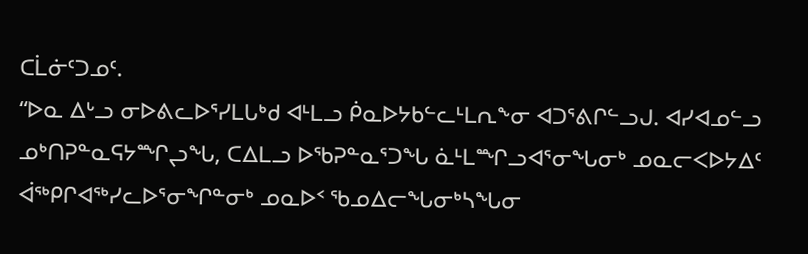ᑕᒫᓃᑦᑐᓄᑦ.
“ᐅᓇ ᐃᒡᓗ ᓂᐅᕕᓚᐅᕐᓯᒪᒐᒃᑯ ᐊᒻᒪᓗ ᑮᓇᐅᔭᑲᓪᓚᒻᒪᕆᖕᓂ ᐊᑐᕐᕕᒋᓪᓗᒍ. ᐊᓯᐊᓄᓪᓗ ᓄᒃᑎᕈᓐᓇᕋᔭᙱᖢᖓ, ᑕᐃᒪᓗ ᐅᖃᕈᓐᓇᕐᑐᖓ ᓈᒻᒪᙱᓗᐊᕐᓂᖓᓂᒃ ᓄᓇᓕᐸᐅᔭᐃᑦ ᐋᖅᑭᒋᐊᖅᓯᓚᐅᕐᓂᖏᓐᓂᒃ ᓄᓇᐅᑉ ᖃᓄᐃᓕᖓᓂᒃᓴᖓᓂ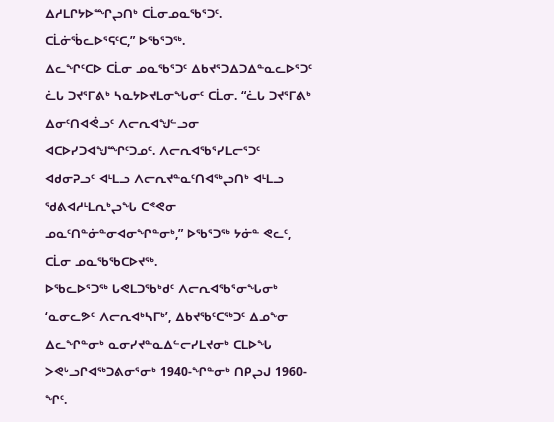ᐃᓱᒪᒋᔭᐅᙱᖢᑎᒃ ᑕᒫᓂᓄᓇᖃᕐᑐᑦ. ᑕᒫᓃᖄᓚᐅᕐᕋᑦᑕ,” ᐅᖃᕐᑐᖅ.
ᐃᓚᖏᑦᑕᐅ ᑕᒫᓂ ᓄᓇᖃᕐᑐᑦ ᐃᑲᔪᕐᑐᐃᑐᐃᓐᓇᓚᐅᕐᑐᑦ ᓛᒐ ᑐᔪᕐᒥᕕᒃ ᓴᓇᔭᐅᔪᒪᓂᖓᓂᑦ ᑕᒫᓂ. “ᓛᒐ ᑐᔪᕐᒥᕕᒃ ᐃᓂᑦᑎᐊᕚᓗᑦ ᐱᓕᕆᐊᖑᓪᓗᓂ ᐊᑕᐅᓯᑐᐊᖑᙱᑦᑐᓄᑦ. ᐱᓕᕆᐊᖃᕐᓯᒪᓕᕐᑐᑦ ᐊᑯᓂᕈᓗᑦ ᐊᒻᒪᓗ ᐱᓕᕆᔪᓐᓇᑦᑎᐊᖅᖢᑎᒃ ᐊᒻᒪᓗ ᖁᕕᐊᓱᒻᒪᕆᒃᖢᖓ ᑕᕝᕙᓂ ᓄᓇᑦᑎᓐᓃᓐᓂᐊᓂᖏᓐᓂᒃ,” ᐅᖃᕐᑐᖅ ᔭᓃᓐ ᕙᓚᑦ, ᑕᒫᓂ ᓄᓇᖃᖃᑕᐅᔪᖅ.
ᐅᖃᓚᐅᕐᑐᖅ ᒐᕙᒪᑐᖃᒃᑯᑦ ᐱᓕᕆᐊᖃᕐᓂᖓᓂᒃ ‘ᓇᓂᓚᕗᑦ ᐱᓕᕆᐊᒃᓴᒥᒃ’, ᐃᑲᔪᖃᑦᑕᖅᑐᑦ ᐃᓄᖕᓂ ᐃᓚᖏᓐᓂᒃ ᓇᓂᓯᔪᓐᓇᐃᓪᓕᓯᒪᔪᓂᒃ ᑕᒪᐅᖓ ᐳᕙᒡᓗᒋᐊᖅᑐᕕᓂᕐᓂᒃ 1940-ᖏᓐᓂᒃ ᑎᑭᖢᒍ 1960-ᖏᑦ.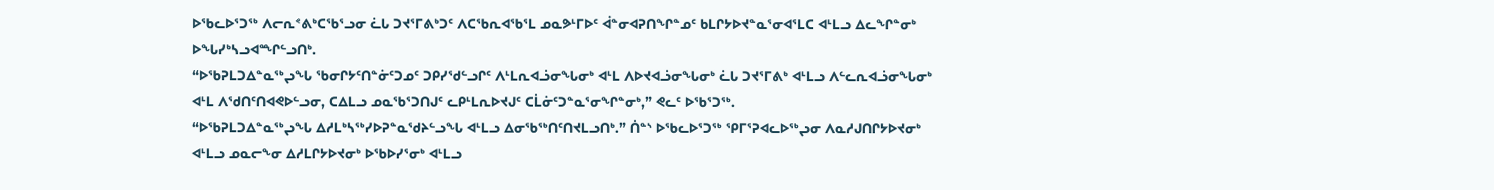ᐅᖃᓚᐅᕐᑐᖅ ᐱᓕᕆᕝᕕᒃᑕᖃᕐᓗᓂ ᓛᒐ ᑐᔪᕐᒥᕕᒃᑐᑦ ᐱᑕᖃᕆᐊᖃᕐᒪ ᓄᓇᕗᒻᒥᐅᑦ ᐋᓐᓂᐊᕈᑎᖏᓐᓄᑦ ᑲᒪᒋᔭᐅᔪᓐᓇᕐᓂᐊᕐᒪᑕ ᐊᒻᒪᓗ ᐃᓚᖏᓐᓂᒃ ᐅᖓᓯᒃᓴᓗᐊᙱᓪᓗᑎᒃ.
“ᐅᖃᕈᒪᑐᐃᓐᓇᖅᖢᖓ ᖃᓂᒋᔭᑦᑎᓐᓃᑦᑐᓄᑦ ᑐᑭᓯᖁᓪᓗᒋᑦ ᐱᒻᒪᕆᐊᓘᓂᖓᓂᒃ ᐊᒻᒪ ᐱᐅᔪᐊᓘᓂᖓᓂᒃ ᓛᒐ ᑐᔪᕐᒥᕕᒃ ᐊᒻᒪᓗ ᐱᓪᓚᕆᐊᓘᓂᖓᓂᒃ ᐊᒻᒪ ᐱᖁᑎᑦᑎᐊᕙᐅᓪᓗᓂ, ᑕᐃᒪᓗ ᓄᓇᖃᕐᑐᑎᒍᑦ ᓚᑭᒻᒪᕆᐅᔪᒍᑦ ᑕᒫᓃᑦᑐᓐᓇᕐᓂᖏᓐᓂᒃ,” ᕙᓚᑦ ᐅᖃᕐᑐᖅ.
“ᐅᖃᕈᒪᑐᐃᓐᓇᖅᖢᖓ ᐃᓱᒪᒃᓴᖅᓯᐅᕈᓐᓇᖁᔨᓪᓗᖓ ᐊᒻᒪᓗ ᐃᓂᖃᖅᑎᑦᑎᔪᒪᓗᑎᒃ.” ᑏᓐᔅ ᐅᖃᓚᐅᕐᑐᖅ ᕿᒥᕐᕈᐊᓚᐅᖅᖢᓂ ᐱᓇᓱᒍᑎᒋᔭᐅᔪᓂᒃ ᐊᒻᒪᓗ ᓄᓇᓕᖕᓂ ᐃᓱᒪᒋᔭᐅᔪᓂᒃ ᐅᖃᐅᓯᕐᓂᒃ ᐊᒻᒪᓗ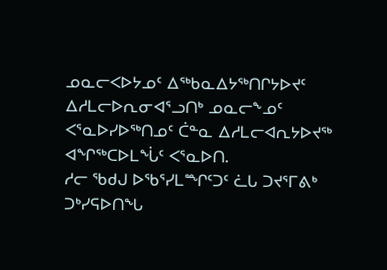ᓄᓇᓕᐸᐅᔭᓄᑦ ᐃᖅᑲᓇᐃᔭᖅᑎᒋᔭᐅᔪᑦ ᐃᓱᒪᓕᐅᕆᓂᐊᕐᓗᑎᒃ ᓄᓇᓕᖕᓄᑦ ᐸᕐᓇᐅᓯᐅᖅᑎᓄᑦ ᑖᓐᓇ ᐃᓱᒪᓕᐊᕆᔭᐅᔪᖅ ᐊᖏᖅᑕᐅᒪᖔᑦ ᐸᕐᓇᐅᑎ.
ᓱᓕ ᖃᑯᒍ ᐅᖃᕐᓯᒪᙱᑦᑐᑦ ᓛᒐ ᑐᔪᕐᒥᕕᒃ ᑐᒃᓯᕋᐅᑎᖓ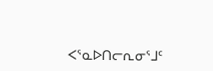ᐸᕐᓇᐅᑎᓕᕆᓂᕐᒧᑦ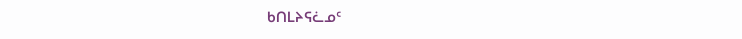ᑲᑎᒪᔨᕋᓛᓄᑦ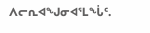ᐱᓕᕆᐊᖑᓂᐊᕐᒪᖔᑦ.